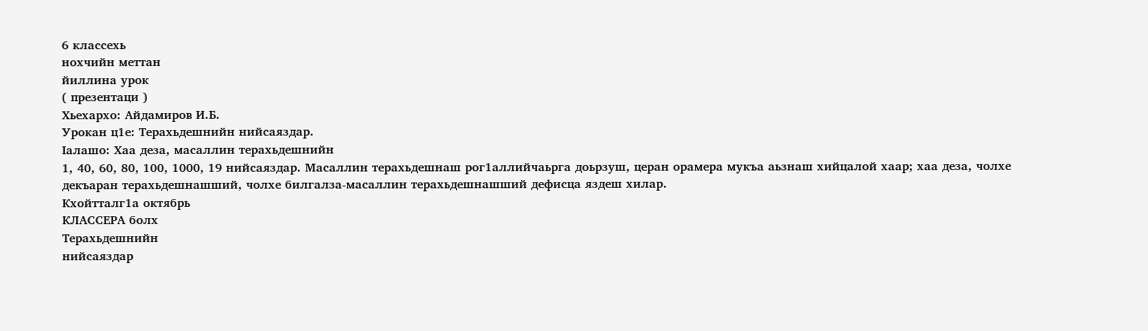6 классехь
нохчийн меттан
йиллина урок
( презентаци )
Хьехархо: Айдамиров И.Б.
Урокан ц1е: Терахьдешнийн нийсаяздар.
Iалашо: Хаа деза, масаллин терахьдешнийн
1, 40, 60, 80, 100, 1000, 19 нийсаяздар. Масаллин терахьдешнаш рог1аллийчаьрга доьрзуш, церан орамера мукъа аьзнаш хийцалой хаар; хаа деза, чолхе декъаран терахьдешнашший, чолхе билгалза-масаллин терахьдешнашший дефисца яздеш хилар.
Кхойтталг1а октябрь
КЛАССЕРА болх
Терахьдешнийн
нийсаяздар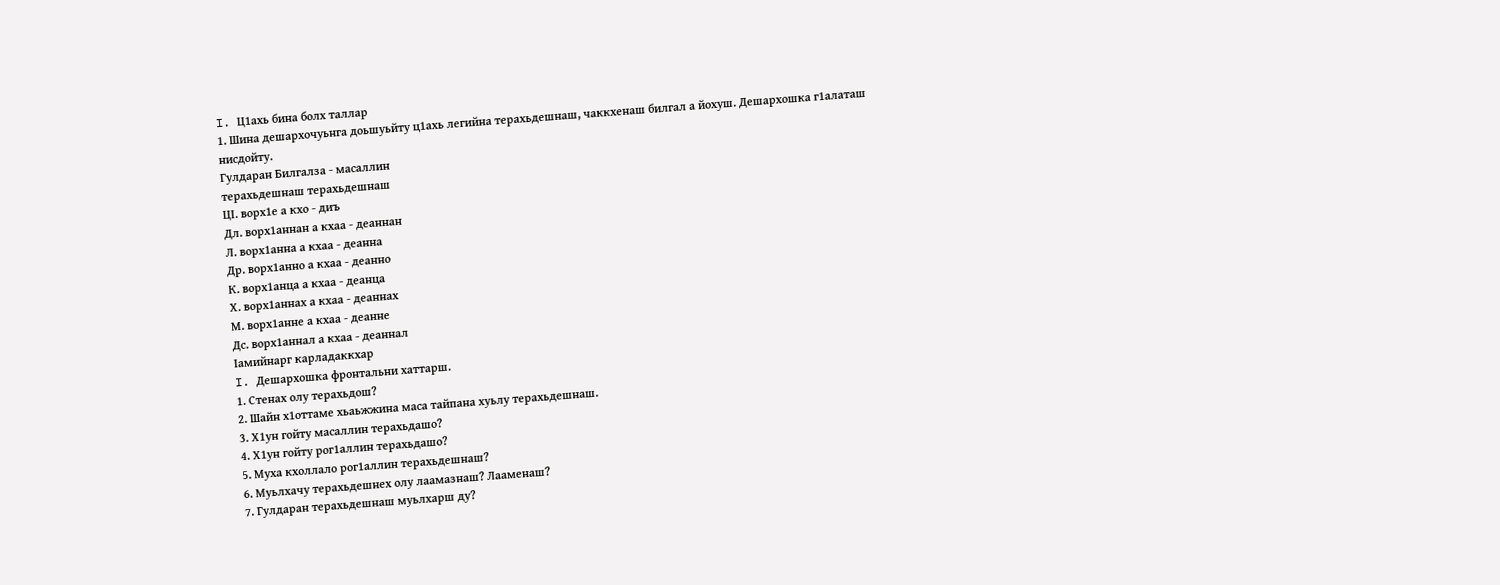I. Ц1ахь бина болх таллар
1. Шина дешархочуьнга доьшуьйту ц1ахь легийна терахьдешнаш, чаккхенаш билгал а йохуш. Дешархошка г1алаташ нисдойту.
Гулдаран Билгалза - масаллин
терахьдешнаш терахьдешнаш
ЦI. ворх1е а кхо - диъ
Дл. ворх1аннан а кхаа - деаннан
Л. ворх1анна а кхаа - деанна
Др. ворх1анно а кхаа - деанно
К. ворх1анца а кхаа - деанца
Х. ворх1аннах а кхаа - деаннах
М. ворх1анне а кхаа - деанне
Дс. ворх1аннал а кхаа - деаннал
Iамийнарг карладаккхар
I. Дешархошка фронтальни хаттарш.
1. Стенах олу терахьдош?
2. Шайн х1оттаме хьаьжжина маса тайпана хуьлу терахьдешнаш.
3. Х1ун гойту масаллин терахьдашо?
4. Х1ун гойту рог1аллин терахьдашо?
5. Муха кхоллало рог1аллин терахьдешнаш?
6. Муьлхачу терахьдешнех олу лаамазнаш? Лааменаш?
7. Гулдаран терахьдешнаш муьлхарш ду?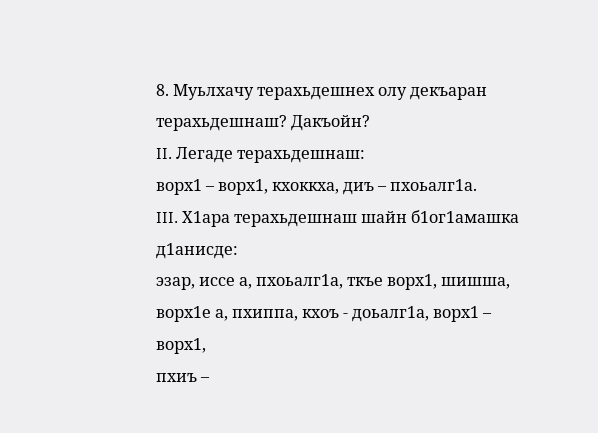8. Муьлхачу терахьдешнех олу декъаран терахьдешнаш? Дакъойн?
II. Легаде терахьдешнаш:
ворх1 – ворх1, кхоккха, диъ – пхоьалг1а.
III. Х1ара терахьдешнаш шайн б1ог1амашка д1анисде:
эзар, иссе а, пхоьалг1а, ткъе ворх1, шишша,
ворх1е а, пхиппа, кхоъ - доьалг1а, ворх1 – ворх1,
пхиъ –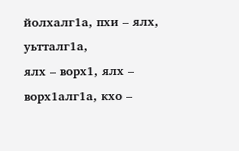йолхалг1а, пхи – ялх, уьтталг1а,
ялх – ворх1, ялх – ворх1алг1а, кхо –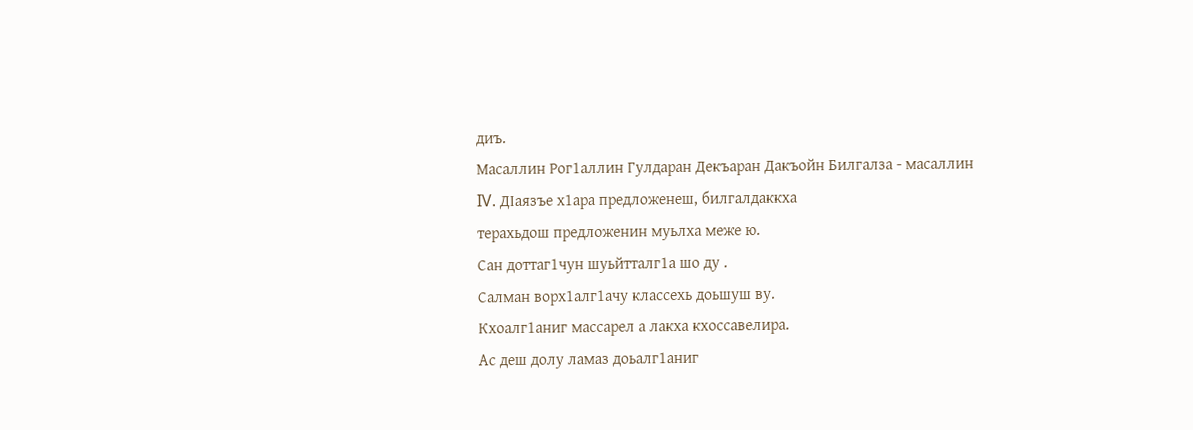диъ.
Масаллин Рог1аллин Гулдаран Декъаран Дакъойн Билгалза - масаллин
IV. ДIаязъе х1ара предложенеш, билгалдаккха
терахьдош предложенин муьлха меже ю.
Сан доттаг1чун шуьйтталг1а шо ду .
Салман ворх1алг1ачу классехь доьшуш ву.
Кхоалг1аниг массарел а лакха кхоссавелира.
Ас деш долу ламаз доьалг1аниг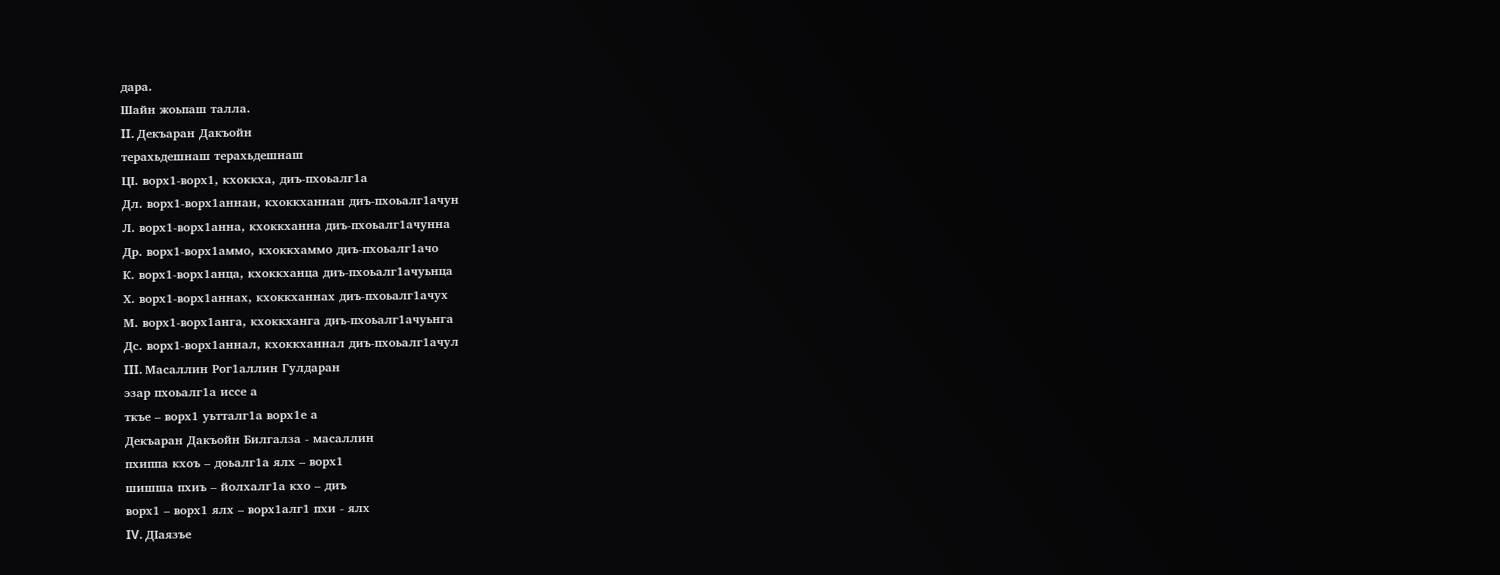дара.
Шайн жоьпаш талла.
II. Декъаран Дакъойн
терахьдешнаш терахьдешнаш
ЦI. ворх1-ворх1, кхоккха, диъ-пхоьалг1а
Дл. ворх1-ворх1аннан, кхоккханнан диъ-пхоьалг1ачун
Л. ворх1-ворх1анна, кхоккханна диъ-пхоьалг1ачунна
Др. ворх1-ворх1аммо, кхоккхаммо диъ-пхоьалг1ачо
К. ворх1-ворх1анца, кхоккханца диъ-пхоьалг1ачуьнца
Х. ворх1-ворх1аннах, кхоккханнах диъ-пхоьалг1ачух
М. ворх1-ворх1анга, кхоккханга диъ-пхоьалг1ачуьнга
Дс. ворх1-ворх1аннал, кхоккханнал диъ-пхоьалг1ачул
III. Масаллин Рог1аллин Гулдаран
эзар пхоьалг1а иссе а
ткъе – ворх1 уьтталг1а ворх1е а
Декъаран Дакъойн Билгалза - масаллин
пхиппа кхоъ – доьалг1а ялх – ворх1
шишша пхиъ – йолхалг1а кхо – диъ
ворх1 – ворх1 ялх – ворх1алг1 пхи - ялх
IV. ДIаязъе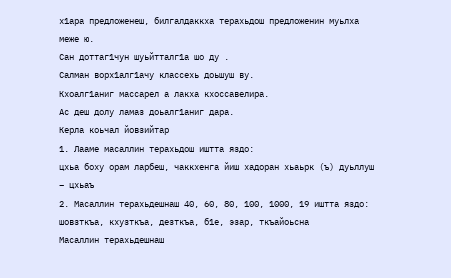х1ара предложенеш, билгалдаккха терахьдош предложенин муьлха меже ю.
Сан доттаг1чун шуьйтталг1а шо ду .
Салман ворх1алг1ачу классехь доьшуш ву.
Кхоалг1аниг массарел а лакха кхоссавелира.
Ас деш долу ламаз доьалг1аниг дара.
Керла коьчал йовзийтар
1. Лааме масаллин терахьдош иштта яздо:
цхьа боху орам ларбеш, чаккхенга йиш хадоран хьаьрк (ъ) дуьллуш – цхьаъ
2. Масаллин терахьдешнаш 40, 60, 80, 100, 1000, 19 иштта яздо: шовзткъа, кхузткъа, дезткъа, б1е, эзар, ткъайоьсна
Масаллин терахьдешнаш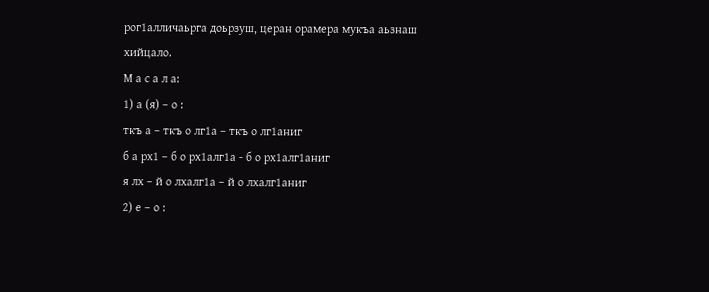рог1алличаьрга доьрзуш, церан орамера мукъа аьзнаш хийцало.
М а с а л а:
1) а (я) – о :
ткъ а – ткъ о лг1а – ткъ о лг1аниг
б а рх1 – б о рх1алг1а - б о рх1алг1аниг
я лх – й о лхалг1а – й о лхалг1аниг
2) е – о :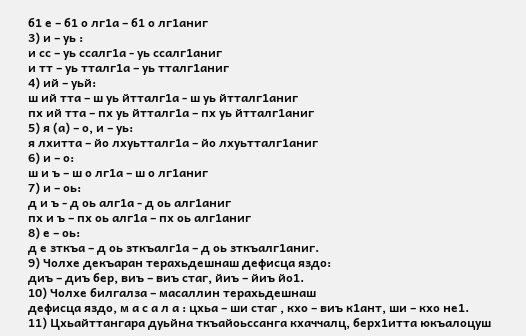б1 е – б1 о лг1а – б1 о лг1аниг
3) и – уь :
и сс – уь ссалг1а - уь ссалг1аниг
и тт – уь тталг1а – уь тталг1аниг
4) ий – уьй:
ш ий тта – ш уь йтталг1а - ш уь йтталг1аниг
пх ий тта – пх уь йтталг1а – пх уь йтталг1аниг
5) я (а) – о, и – уь:
я лхитта – йо лхуьтталг1а – йо лхуьтталг1аниг
6) и – о:
ш и ъ – ш о лг1а – ш о лг1аниг
7) и – оь:
д и ъ - д оь алг1а - д оь алг1аниг
пх и ъ – пх оь алг1а – пх оь алг1аниг
8) е – оь:
д е зткъа – д оь зткъалг1а – д оь зткъалг1аниг.
9) Чолхе декъаран терахьдешнаш дефисца яздо:
диъ – диъ бер, виъ – виъ стаг, йиъ – йиъ йо1.
10) Чолхе билгалза – масаллин терахьдешнаш
дефисца яздо, м а с а л а : цхьа – ши стаг , кхо – виъ к1ант, ши – кхо не1.
11) Цхьайттангара дуьйна ткъайоьссанга кхаччалц, берх1итта юкъалоцуш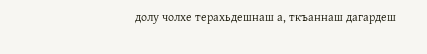долу чолхе терахьдешнаш а, ткъаннаш дагардеш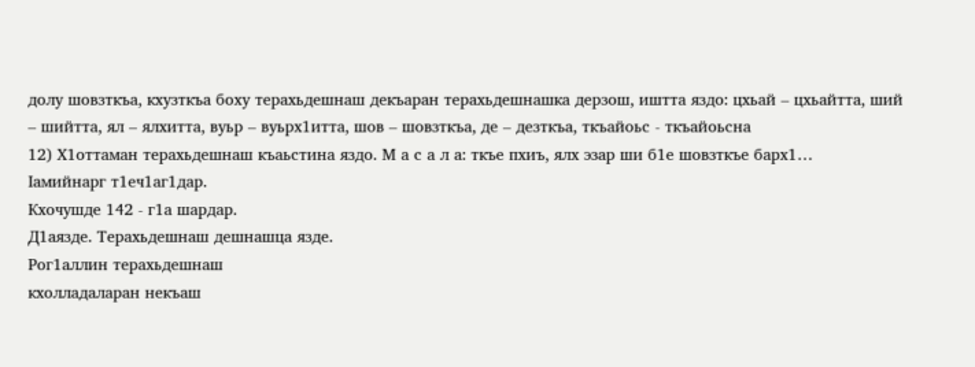долу шовзткъа, кхузткъа боху терахьдешнаш декъаран терахьдешнашка дерзош, иштта яздо: цхьай – цхьайтта, ший – шийтта, ял – ялхитта, вуьр – вуьрх1итта, шов – шовзткъа, де – дезткъа, ткъайоьс - ткъайоьсна
12) Х1оттаман терахьдешнаш къаьстина яздо. М а с а л а: ткъе пхиъ, ялх эзар ши б1е шовзткъе барх1…
Iамийнарг т1еч1аг1дар.
Кхочушде 142 - г1а шардар.
Д1аязде. Терахьдешнаш дешнашца язде.
Рог1аллин терахьдешнаш
кхолладаларан некъаш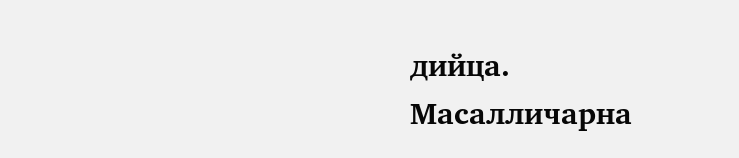дийца.
Масалличарна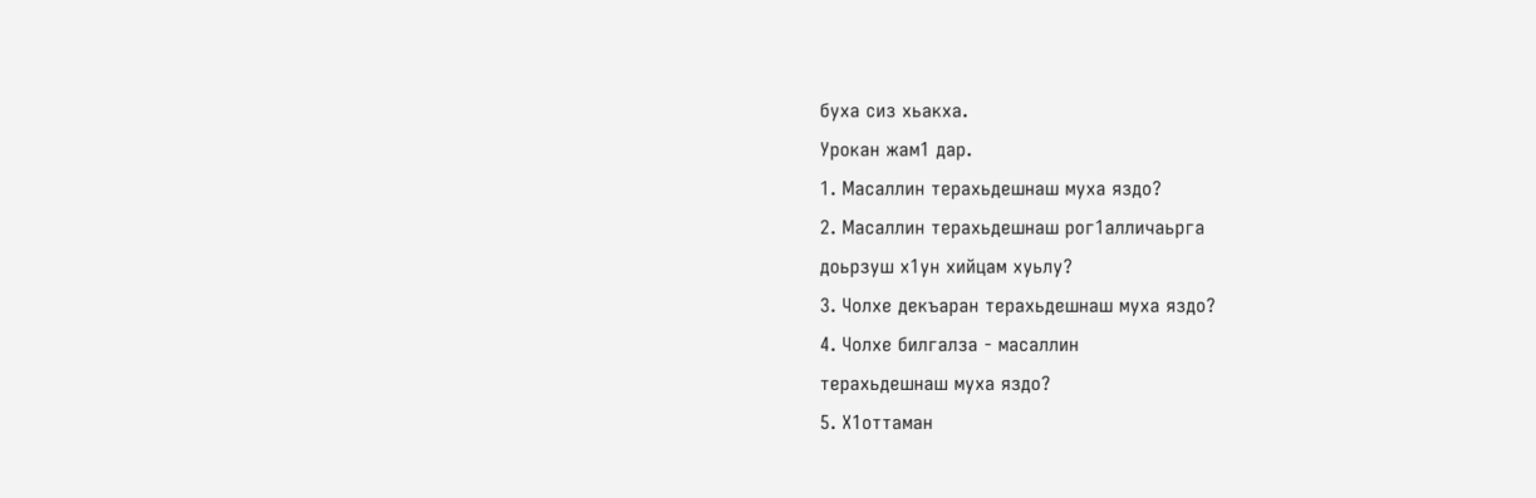буха сиз хьакха.
Урокан жам1 дар.
1. Масаллин терахьдешнаш муха яздо?
2. Масаллин терахьдешнаш рог1алличаьрга
доьрзуш х1ун хийцам хуьлу?
3. Чолхе декъаран терахьдешнаш муха яздо?
4. Чолхе билгалза - масаллин
терахьдешнаш муха яздо?
5. Х1оттаман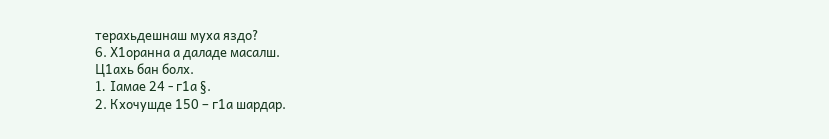терахьдешнаш муха яздо?
6. Х1оранна а даладе масалш.
Ц1ахь бан болх.
1. Iамае 24 - г1а §.
2. Кхочушде 150 – г1а шардар.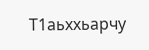Т1аьххьарчу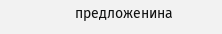предложенина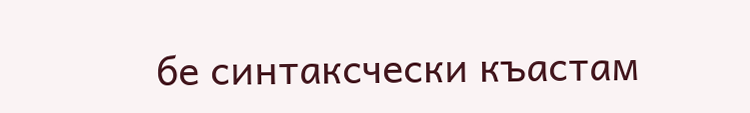бе синтаксчески къастам